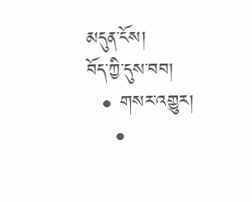མདུན་ངོས།
བོད་ཀྱི་དུས་བབ།
  • གསར་འགྱུར།
    •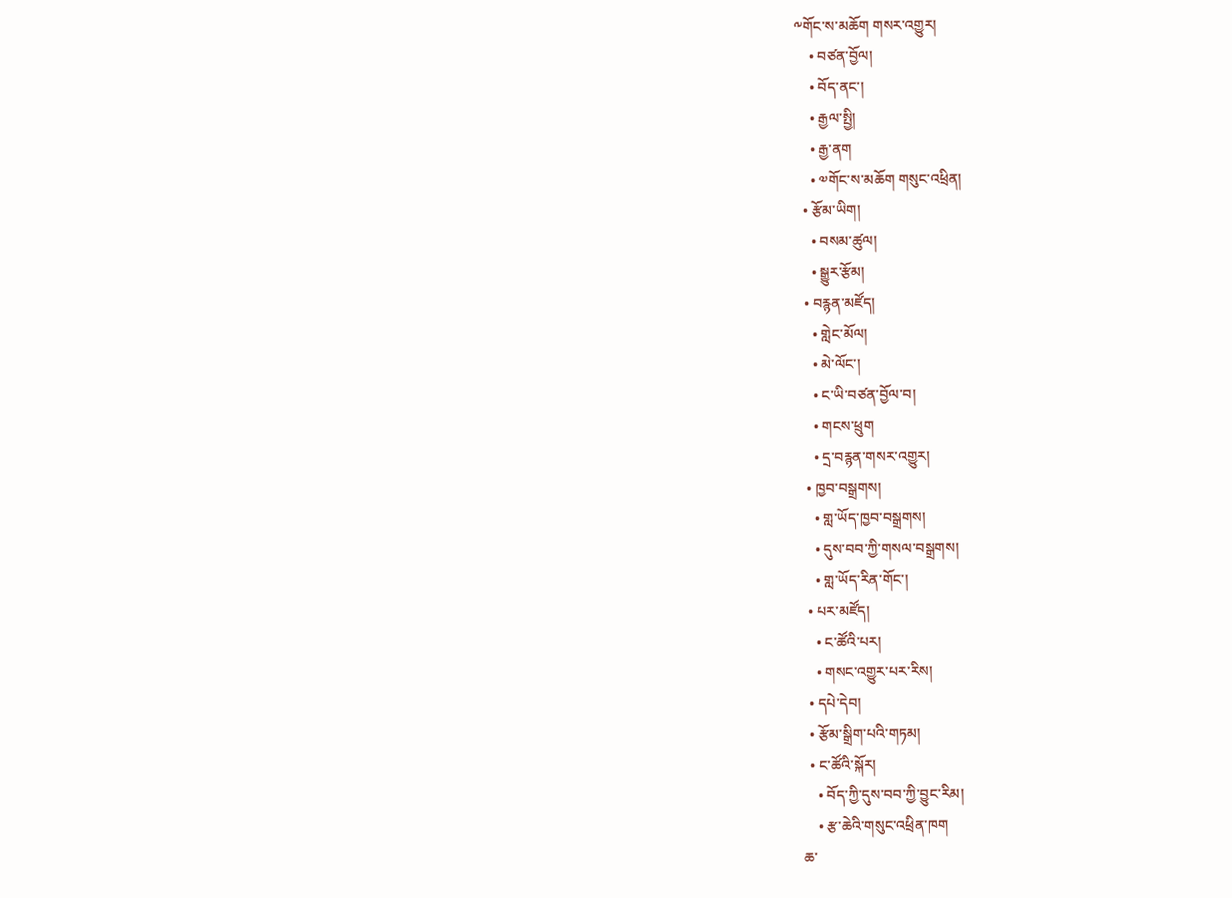༸གོང་ས་མཆོག གསར་འགྱུར།
    • བཙན་བྱོལ།
    • བོད་ནང་།
    • རྒྱལ་སྤྱི།
    • རྒྱ་ནག
    • ༧གོང་ས་མཆོག གསུང་འཕྲིན།
  • རྩོམ་ཡིག།
    • བསམ་ཚུལ།
    • སྒྱུར་རྩོམ།
  • བརྙན་མཛོད།
    • གླེང་མོལ།
    • མེ་ལོང་།
    • ང་ཡི་བཙན་བྱོལ་བ།
    • གངས་ཕྲུག
    • དྲ་བརྙན་གསར་འགྱུར།
  • ཁྱབ་བསྒྲགས།
    • གླ་ཡོད་ཁྱབ་བསྒྲགས།
    • དུས་བབ་ཀྱི་གསལ་བསྒྲགས།
    • གླ་ཡོད་རིན་གོང་།
  • པར་མཛོད།
    • ང་ཚོའི་པར།
    • གསང་འགྱུར་པར་རིས།
  • དཔེ་དེབ།
  • རྩོམ་སྒྲིག་པའི་གཏམ།
  • ང་ཚོའི་སྐོར།
    • བོད་ཀྱི་དུས་བབ་ཀྱི་བྱུང་རིམ།
    • རྩ་ཆེའི་གསུང་འཕྲིན་ཁག
ཆ་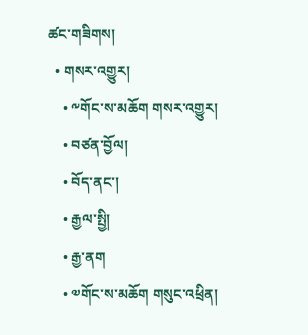ཚང་གཟིགས།
  • གསར་འགྱུར།
    • ༸གོང་ས་མཆོག གསར་འགྱུར།
    • བཙན་བྱོལ།
    • བོད་ནང་།
    • རྒྱལ་སྤྱི།
    • རྒྱ་ནག
    • ༧གོང་ས་མཆོག གསུང་འཕྲིན།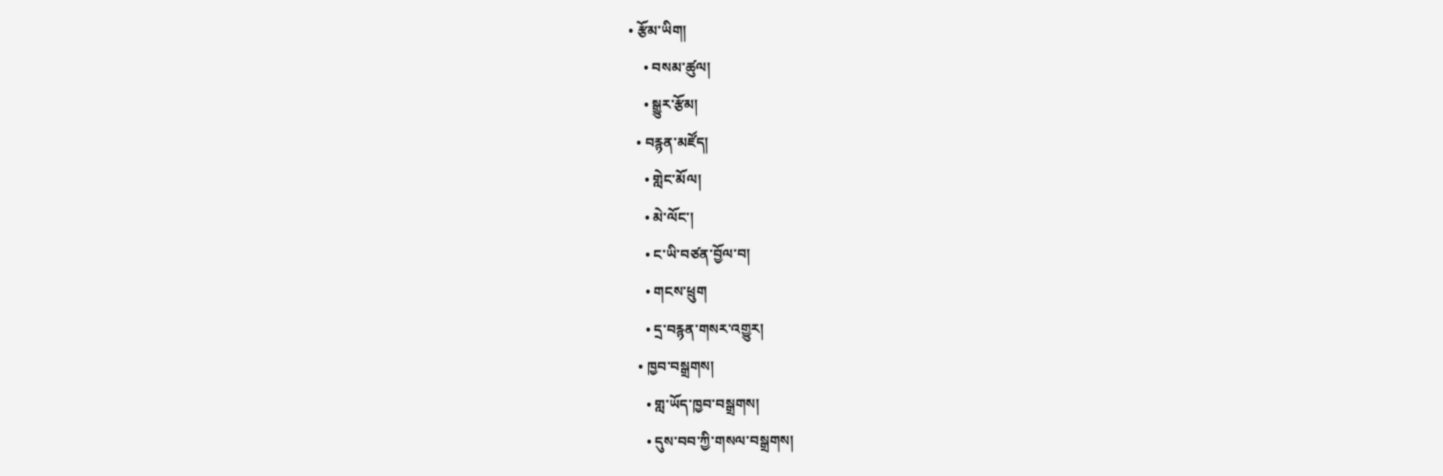• རྩོམ་ཡིག།
    • བསམ་ཚུལ།
    • སྒྱུར་རྩོམ།
  • བརྙན་མཛོད།
    • གླེང་མོལ།
    • མེ་ལོང་།
    • ང་ཡི་བཙན་བྱོལ་བ།
    • གངས་ཕྲུག
    • དྲ་བརྙན་གསར་འགྱུར།
  • ཁྱབ་བསྒྲགས།
    • གླ་ཡོད་ཁྱབ་བསྒྲགས།
    • དུས་བབ་ཀྱི་གསལ་བསྒྲགས།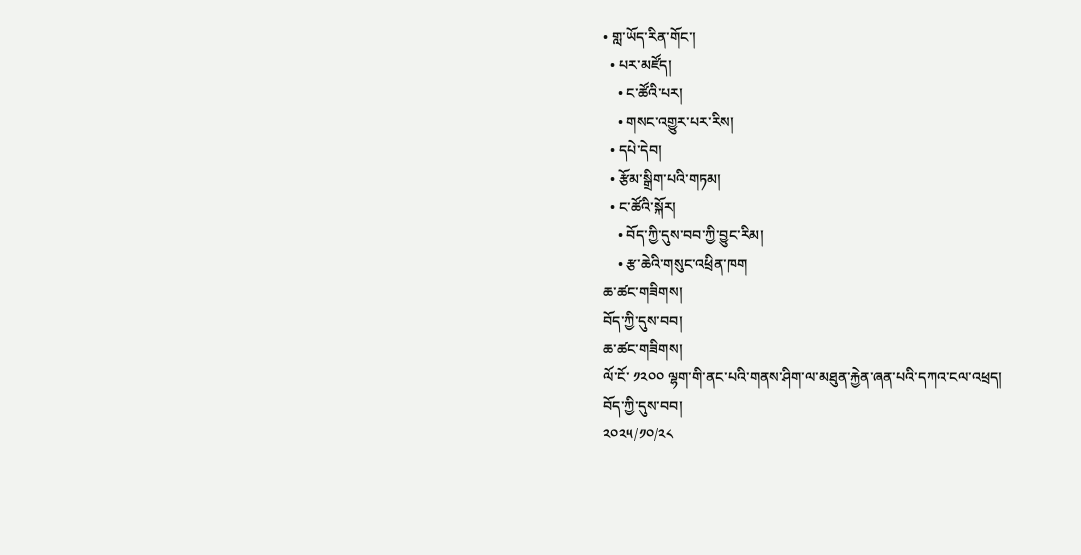• གླ་ཡོད་རིན་གོང་།
  • པར་མཛོད།
    • ང་ཚོའི་པར།
    • གསང་འགྱུར་པར་རིས།
  • དཔེ་དེབ།
  • རྩོམ་སྒྲིག་པའི་གཏམ།
  • ང་ཚོའི་སྐོར།
    • བོད་ཀྱི་དུས་བབ་ཀྱི་བྱུང་རིམ།
    • རྩ་ཆེའི་གསུང་འཕྲིན་ཁག
ཆ་ཚང་གཟིགས།
བོད་ཀྱི་དུས་བབ།
ཆ་ཚང་གཟིགས།
ལོ་ངོ་ ༡༢༠༠ ལྷག་གི་ནང་པའི་གནས་ཤིག་ལ་མཐུན་རྐྱེན་ཞན་པའི་དཀའ་ངལ་འཕྲད།
བོད་ཀྱི་དུས་བབ།
༢༠༢༥/༡༠/༢༨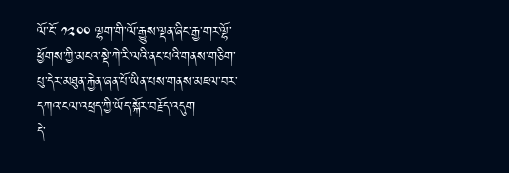ལོ་ངོ་ ༡༢༠༠ ལྷག་གི་ལོ་རྒྱུས་ལྡན་ཞིང་རྒྱ་གར་ལྷོ་ཕྱོགས་ཀྱི་མངའ་སྡེ་ཀེ་རི་ལའི་ནང་པའི་གནས་གཅིག་པུ་དེར་མཐུན་རྐྱེན་ཞན་པོ་ཡིན་པས་གནས་མཇལ་བར་དཀའ་ངལ་འཕྲད་ཀྱི་ཡོད་སྐོར་བརྗོད་འདུག
དེ་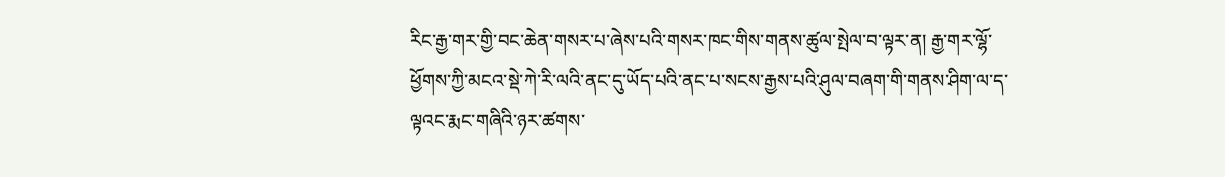རིང་རྒྱ་གར་གྱི་བང་ཆེན་གསར་པ་ཞེས་པའི་གསར་ཁང་གིས་གནས་ཚུལ་སྤེལ་བ་ལྟར་ན། རྒྱ་གར་ལྷོ་ཕྱོགས་ཀྱི་མངའ་སྡེ་ཀེ་རི་ལའི་ནང་དུ་ཡོད་པའི་ནང་པ་སངས་རྒྱས་པའི་ཤུལ་བཞག་གི་གནས་ཤིག་ལ་ད་ལྟའང་རྨང་གཞིའི་ཉར་ཚགས་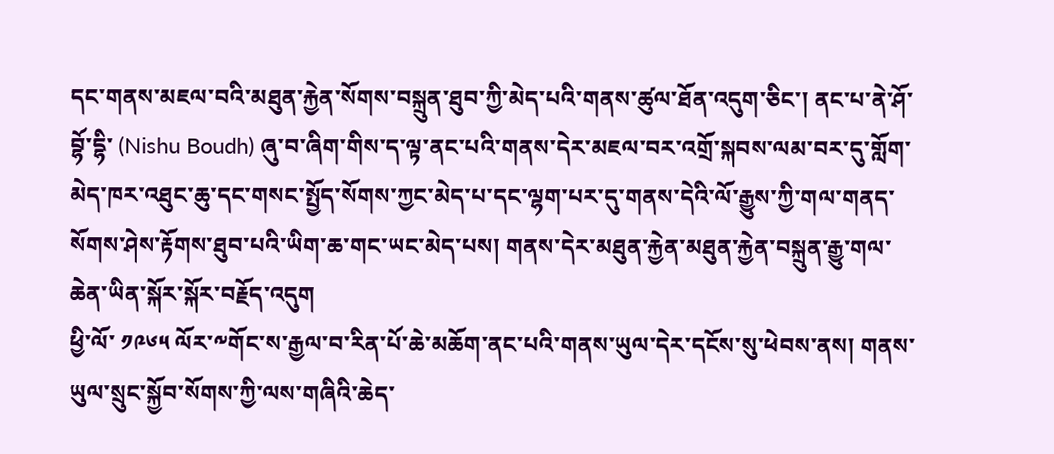དང་གནས་མཇལ་བའི་མཐུན་རྐྱེན་སོགས་བསྐྲུན་ཐུབ་ཀྱི་མེད་པའི་གནས་ཚུལ་ཐོན་འདུག་ཅིང་། ནང་པ་ནེ་ཤོ་བྷོ་དྷི་ (Nishu Boudh) ཞུ་བ་ཞིག་གིས་ད་ལྟ་ནང་པའི་གནས་དེར་མཇལ་བར་འགྲོ་སྐབས་ལམ་བར་དུ་གློག་མེད་ཁར་འཐུང་ཆུ་དང་གསང་སྤྱོད་སོགས་ཀྱང་མེད་པ་དང་ལྷག་པར་དུ་གནས་དེའི་ལོ་རྒྱུས་ཀྱི་གལ་གནད་སོགས་ཤེས་རྟོགས་ཐུབ་པའི་ཡིག་ཆ་གང་ཡང་མེད་པས། གནས་དེར་མཐུན་རྐྱེན་མཐུན་རྐྱེན་བསྐྲུན་རྒྱུ་གལ་ཆེན་ཡིན་སྐོར་སྐོར་བརྗོད་འདུག
ཕྱི་ལོ་ ༡༩༦༥ ལོར་༸གོང་ས་རྒྱལ་བ་རིན་པོ་ཆེ་མཆོག་ནང་པའི་གནས་ཡུལ་དེར་དངོས་སུ་ཕེབས་ནས། གནས་ཡུལ་སྲུང་སྐྱོབ་སོགས་ཀྱི་ལས་གཞིའི་ཆེད་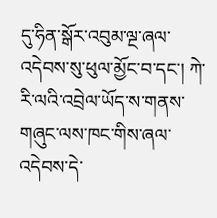དུ་ཧིན་སྒོར་འབུམ་ལྔ་ཞལ་འདེབས་སུ་ཕུལ་མྱོང་བ་དང་། ཀེ་རི་ལའི་འབྲེལ་ཡོད་ས་གནས་གཞུང་ལས་ཁང་གིས་ཞལ་འདེབས་དེ་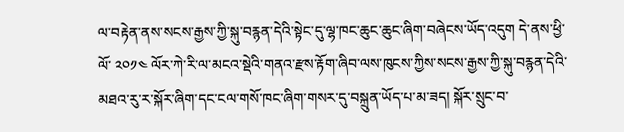ལ་བརྟེན་ནས་སངས་རྒྱས་ཀྱི་སྐུ་བརྙན་དེའི་སྟེང་དུ་ལྷ་ཁང་ཆུང་ཆུང་ཞིག་བཞེངས་ཡོད་འདུག དེ་ནས་ཕྱི་ལོ་ ༢༠༡༤ ལོར་ཀེ་རི་ལ་མངའ་སྡེའི་གནའ་རྫས་རྟོག་ཞིབ་ལས་ཁུངས་ཀྱིས་སངས་རྒྱས་ཀྱི་སྐུ་བརྙན་དེའི་མཐའ་རུ་ར་སྐོར་ཞིག་དང་ངལ་གསོ་ཁང་ཞིག་གསར་དུ་བསྐྲུན་ཡོད་པ་མ་ཟད། སྐོར་སྲུང་བ་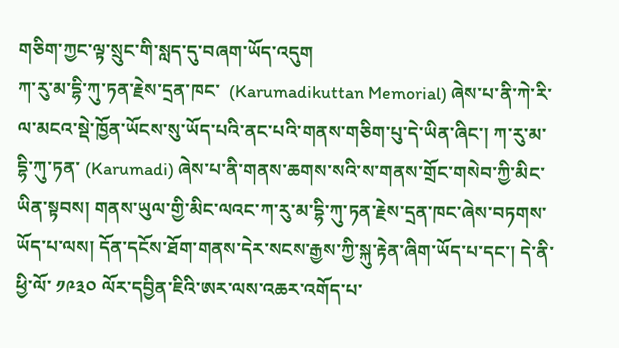གཅིག་ཀྱང་ལྟ་སྲུང་གི་སླད་དུ་བཞག་ཡོད་འདུག
ཀ་རུ་མ་དྷི་ཀུ་ཏན་རྗེས་དྲན་ཁང་  (Karumadikuttan Memorial) ཞེས་པ་ནི་ཀེ་རི་ལ་མངའ་སྡེ་ཁྱོན་ཡོངས་སུ་ཡོད་པའི་ནང་པའི་གནས་གཅིག་པུ་དེ་ཡིན་ཞིང་། ཀ་རུ་མ་དྷི་ཀུ་ཏན་ (Karumadi) ཞེས་པ་ནི་གནས་ཆགས་སའི་ས་གནས་གྲོང་གསེབ་ཀྱི་མིང་ཡིན་སྟབས། གནས་ཡུལ་གྱི་མིང་ལའང་ཀ་རུ་མ་དྷི་ཀུ་ཏན་རྗེས་དྲན་ཁང་ཞེས་བཏགས་ཡོད་པ་ལས། དོན་དངོས་ཐོག་གནས་དེར་སངས་རྒྱས་ཀྱི་སྐུ་རྟེན་ཞིག་ཡོད་པ་དང་། དེ་ནི་ཕྱི་ལོ་ ༡༩༣༠ ལོར་དབྱིན་ཇིའི་ཨར་ལས་འཆར་འགོད་པ་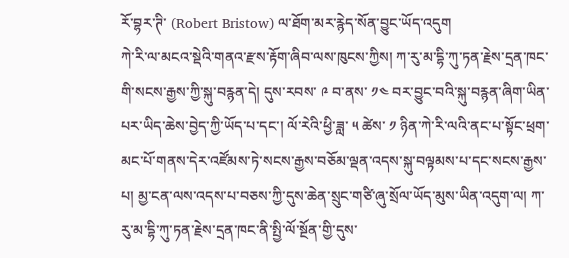རོ་བྷར་ཊི་ (Robert Bristow) ལ་ཐོག་མར་རྙེད་སོན་བྱུང་ཡོད་འདུག
ཀེ་རི་ལ་མངའ་སྡེའི་གནའ་རྫས་རྟོག་ཞིབ་ལས་ཁུངས་ཀྱིས། ཀ་རུ་མ་དྷི་ཀུ་ཏན་རྗེས་དྲན་ཁང་གི་སངས་རྒྱས་ཀྱི་སྐུ་བརྙན་དེ། དུས་རབས་ ༩ བ་ནས་ ༡༤ བར་བྱུང་བའི་སྐུ་བརྙན་ཞིག་ཡིན་པར་ཡིད་ཆེས་བྱེད་ཀྱི་ཡོད་པ་དང་། ལོ་རེའི་ཕྱི་ཟླ་ ༥ ཚེས་ ༡ ཉིན་ཀེ་རི་ལའི་ནང་པ་སྟོང་ཕྲག་མང་པོ་གནས་དེར་འཛོམས་ཏེ་སངས་རྒྱས་བཅོམ་ལྡན་འདས་སྐུ་བལྟམས་པ་དང་སངས་རྒྱས་པ། མྱ་ངན་ལས་འདས་པ་བཅས་ཀྱི་དུས་ཆེན་སྲུང་གཙི་ཞུ་སྲོལ་ཡོད་མུས་ཡིན་འདུག་ལ། ཀ་རུ་མ་དྷི་ཀུ་ཏན་རྗེས་དྲན་ཁང་ནི་སྤྱི་ལོ་སྔོན་གྱི་དུས་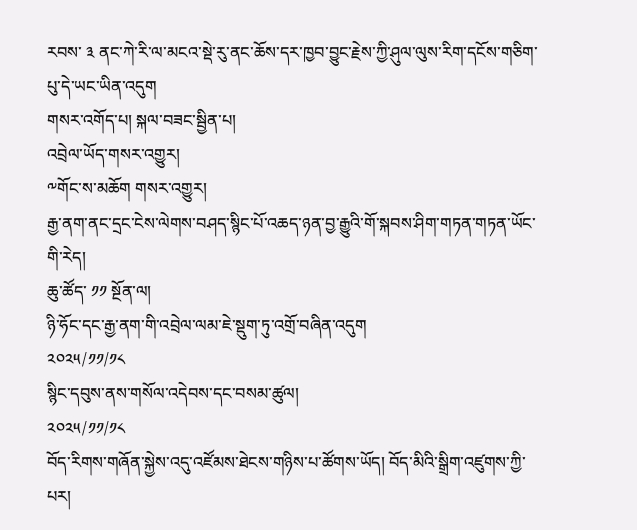རབས་ ༣ ནང་ཀེ་རི་ལ་མངའ་སྡེ་རུ་ནང་ཆོས་དར་ཁྱབ་བྱུང་རྗེས་ཀྱི་ཤུལ་ལུས་རིག་དངོས་གཅིག་པུ་དེ་ཡང་ཡིན་འདུག
གསར་འགོད་པ། སྐལ་བཟང་སྦྱིན་པ།
འབྲེལ་ཡོད་གསར་འགྱུར།
༸གོང་ས་མཆོག གསར་འགྱུར།
རྒྱ་ནག་ནང་དྲང་ངེས་ལེགས་བཤད་སྙིང་པོ་འཆད་ཉན་བྱ་རྒྱུའི་གོ་སྐབས་ཤིག་གཏན་གཏན་ཡོང་གི་རེད།
ཆུ་ཚོད་ ༡༡ སྔོན་ལ།
ཉི་ཧོང་དང་རྒྱ་ནག་གི་འབྲེལ་ལམ་ཇེ་སྡུག་ཏུ་འགྲོ་བཞིན་འདུག
༢༠༢༥/༡༡/༡༨
སྙིང་དབུས་ནས་གསོལ་འདེབས་དང་བསམ་ཚུལ།
༢༠༢༥/༡༡/༡༨
བོད་རིགས་གཞོན་སྐྱེས་འདུ་འཛོམས་ཐེངས་གཉིས་པ་ཚོགས་ཡོད། བོད་མིའི་སྒྲིག་འཛུགས་ཀྱི་པར།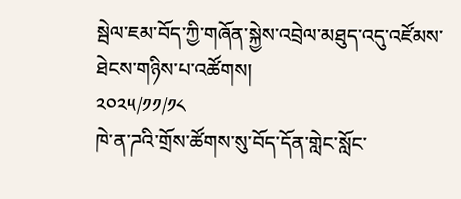སྦེལ་ཇམ་བོད་ཀྱི་གཞོན་སྐྱེས་འབྲེལ་མཐུད་འདུ་འཛོམས་ཐེངས་གཉིས་པ་འཚོགས།
༢༠༢༥/༡༡/༡༨
ཁེ་ན་ཌའི་གྲོས་ཚོགས་སུ་བོད་དོན་གླེང་སློང་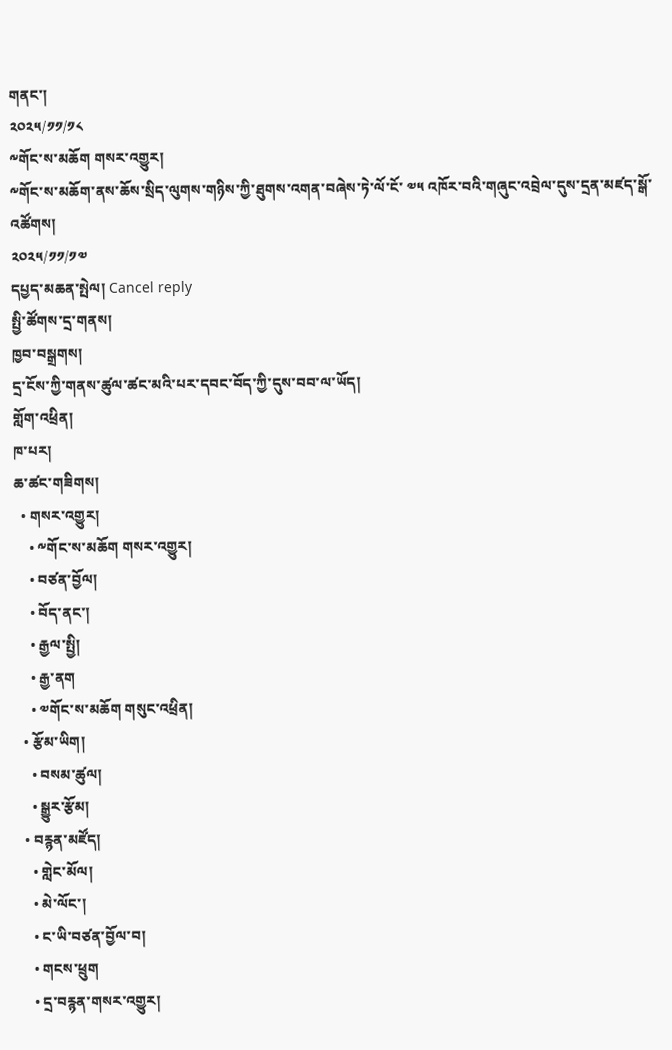གནང་།
༢༠༢༥/༡༡/༡༨
༸གོང་ས་མཆོག གསར་འགྱུར།
༸གོང་ས་མཆོག་ནས་ཆོས་སྲིད་ལུགས་གཉིས་ཀྱི་ཐུགས་འགན་བཞེས་ཏེ་ལོ་ངོ་ ༧༥ འཁོར་བའི་གཞུང་འབྲེལ་དུས་དྲན་མཛད་སྒོ་འཚོགས།
༢༠༢༥/༡༡/༡༧
དཔྱད་མཆན་སྤེལ། Cancel reply
སྤྱི་ཚོགས་དྲ་གནས།
ཁྱབ་བསྒྲགས།
དྲ་ངོས་ཀྱི་གནས་ཚུལ་ཚང་མའི་པར་དབང་བོད་ཀྱི་དུས་བབ་ལ་ཡོད།
གློག་འཕྲིན།
ཁ་པར།
ཆ་ཚང་གཟིགས།
  • གསར་འགྱུར།
    • ༸གོང་ས་མཆོག གསར་འགྱུར།
    • བཙན་བྱོལ།
    • བོད་ནང་།
    • རྒྱལ་སྤྱི།
    • རྒྱ་ནག
    • ༧གོང་ས་མཆོག གསུང་འཕྲིན།
  • རྩོམ་ཡིག།
    • བསམ་ཚུལ།
    • སྒྱུར་རྩོམ།
  • བརྙན་མཛོད།
    • གླེང་མོལ།
    • མེ་ལོང་།
    • ང་ཡི་བཙན་བྱོལ་བ།
    • གངས་ཕྲུག
    • དྲ་བརྙན་གསར་འགྱུར།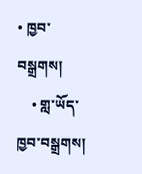• ཁྱབ་བསྒྲགས།
    • གླ་ཡོད་ཁྱབ་བསྒྲགས།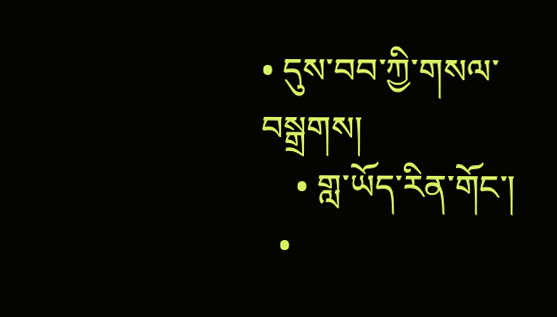• དུས་བབ་ཀྱི་གསལ་བསྒྲགས།
    • གླ་ཡོད་རིན་གོང་།
  •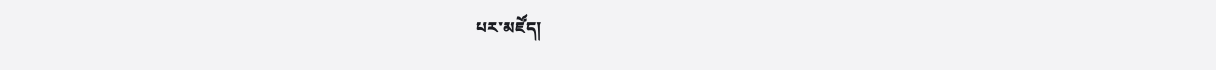པར་མཛོད།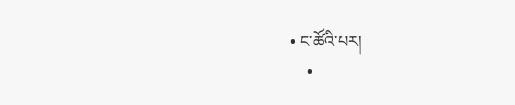• ང་ཚོའི་པར།
    •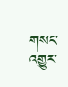གསང་འགྱུར་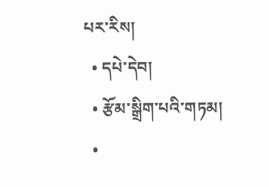པར་རིས།
  • དཔེ་དེབ།
  • རྩོམ་སྒྲིག་པའི་གཏམ།
  •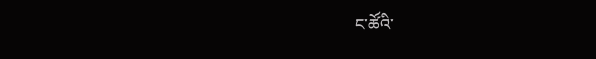ང་ཚོའི་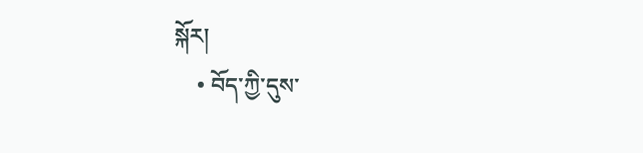སྐོར།
    • བོད་ཀྱི་དུས་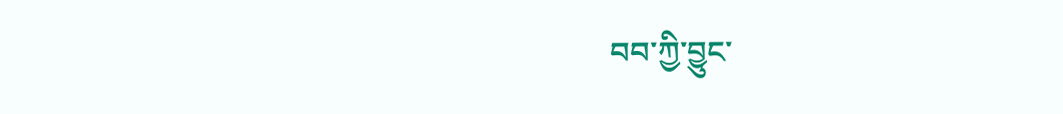བབ་ཀྱི་བྱུང་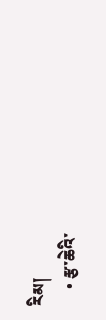རིམ།
    • རྩ་ཆེའི་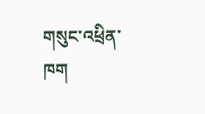གསུང་འཕྲིན་ཁག